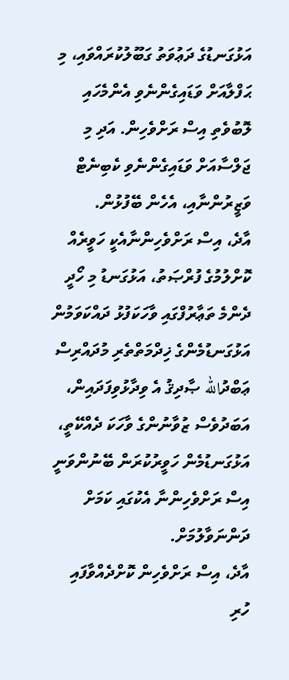އަޅުގަނޑުގެ ދަޢުވަތު ގަބޫލުކުރައްވައި، މި ޙަފްލާއަށް ވަޑައިގެންނެވި އެންމެހައި ލޮބުވެތި އިސް ރަށްވެހިން. އަދި މި ޖަލްސާއަށް ވަޑައިގެންނެވި ކެބިނެޓް ވަޒީރުންނާއި، އެހެން ބޭފުޅުން.
އާދެ، އިސް ރަށްވެހިންނާއެކީ ހަވީރެއް ކޮށްލުމުގެ ފުރްޞަތު، އަޅުގަނޑު މި ހޯދީ ދެންމެ ތަޢާރުފްގައި ވާހަކަފުޅު ދައްކަވަމުން އަޅުގަނޑުމެންގެ ޚިދްމަތްތެރި މުދައްރިސް ޢަބްދުالله ޞާދިޤު އެ ވިދާޅުވިފަދައިން، އަބަދުވެސް ޒުވާނުންގެ ވާހަކަ ދެއްކޭތީ، އަޅުގަނޑުމެން ހަވީރުކުރަން ބޭނުންވަނީ އިސް ރަށްވެހިންނާ އެކުގައި ކަމަށް ދަންނަވާލުމަށް.
އާދެ، އިސް ރަށްވެހިން ކޮށްދެއްވާފައި ހުރި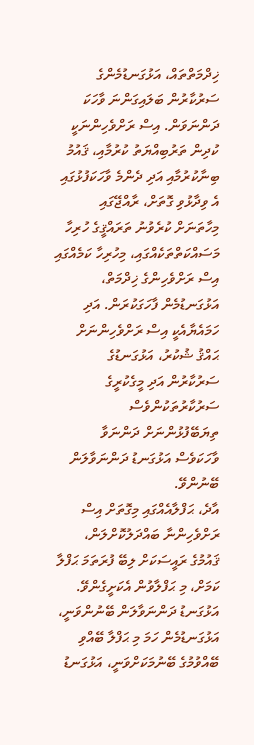ޚިދްމަތްތައް، އަޅުގަނޑުމެންގެ ސަރުކާރުން ބަލައިގަންނަ ވާހަކަ ދަންނަވަން. އިސް ރަށްވެހިންނަކީ ކުދިން ތަރުބިއްޔަތު ކުރުމާއި، ޤައުމު ބިނާކުރުމާއި އަދި ދެންމެ ވާހަކަފުޅުގައި އެ ވިދާޅުވި ގޮތަށް، ރާއްޖޭގައި މިހާތަނަށް ކުރެވުނު ތަރައްޤީގެ ހުރިހާ މަސައްކަތްތަކެއްގައި، މިހުރިހާ ކަމެއްގައި އިސް ރަށްވެހިންގެ ޚިދްމަތް، އަޅުގަނޑުމެން ފާހަގަކުރަން. އަދި ހަމައެޔާއެކީ އިސް ރަށްވެހިންނަށް ޙައްޤު ޝުކުރު، އަޅުގަނޑުގެ ސަރުކާރުން އަދި މީގެކުރީގެ ސަރުކާރުތަކުންވެސް ތިޔަބޭފުޅުންނަށް ދަންނަވާ ވާހަކަވެސް އަޅުގަނޑު ދަންނަވާލަން ބޭނުންވޭ.
އާދެ، ޙަފްލާއެއްގައި މިގޮތަށް އިސް ރަށްވެހިންނާ ބައްދަލުކޮށްލަން، ޤައުމުގެ ރައީސަކަށް ލިބޭ ފުރަތަމަ ޙަފްލާ ކަމަށް، މި ޙަފްލާވުން އެކަށީގެންވޭ. އަޅުގަނޑު ދަންނަވާލަން ބޭނުންވަނީ، އަޅުގަނޑުމެން ހަމަ މި ޙަފްލާ ބޭއްވި ބޭއްވުމުގެ ބޭނުމަކަށްވަނީ، އަޅުގަނޑު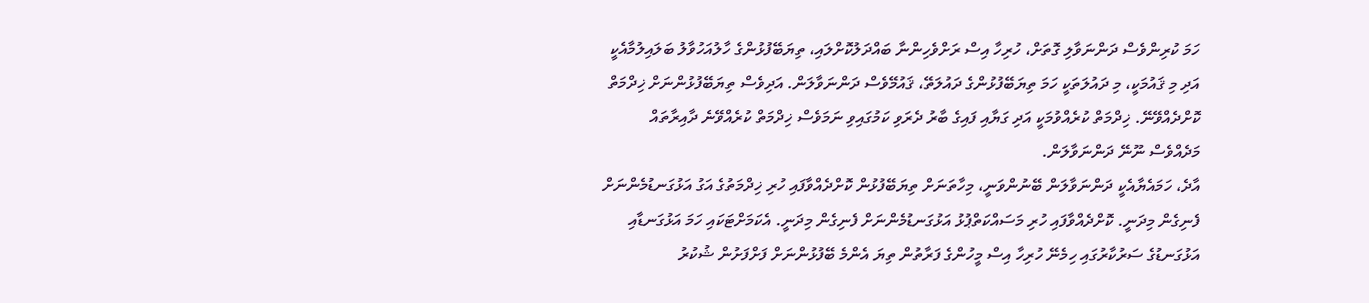ހަމަ ކުރިންވެސް ދަންނަވާލި ގޮތަށް، ހުރިހާ އިސް ރަށްވެހިންނާ ބައްދަލުކޮށްލައި، ތިޔަބޭފުޅުންގެ ހާލުއަހުވާލު ބަލައިލުމާއެކީ އަދި މި ޤައުމަކީ، މި ދައުލަތަކީ ހަމަ ތިޔަބޭފުޅުންގެ ދައުލަތޭ، ޤައުމޭވެސް ދަންނަވާލަން. އަދިވެސް ތިޔަބޭފުޅުންނަށް ޚިދްމަތް ކޮށްދެއްވޭނޭ. ޚިދްމަތް ކުރެއްވުމަކީ އަދި ގަޔާއި ފައިގެ ބާރު ދެރަވި ކަމުގައިވި ނަމަވެސް ޚިދްމަތް ކުރެއްވޭނެ ދާއިރާތައް މަދެއްވެސް ނޫނޭ ދަންނަވާލަން.
އާދެ، ހަމައެޔާއެކީ ދަންނަވާލަން ބޭނުންވަނީ، މިހާތަނަށް ތިޔަބޭފުޅުން ކޮށްދެއްވާފައި ހުރި ޚިދްމަތުގެ އަގު އަޅުގަނޑުމެންނަށް ފެނިގެން މިދަނީ. ކޮށްދެއްވާފައި ހުރި މަސައްކަތްޕުޅު އަޅުގަނޑުމެންނަށް ފެނިގެން މިދަނީ. އެކަމަށްޓަކައި ހަމަ އަޅުގަނޑާއި އަޅުގަނޑުގެ ސަރުކާރުގައި ހިމެނޭ ހުރިހާ އިސް މީހުންގެ ފަރާތުން ތިޔަ އެންމެ ބޭފުޅުންނަށް ފަށްފަށުން ޝުކުރު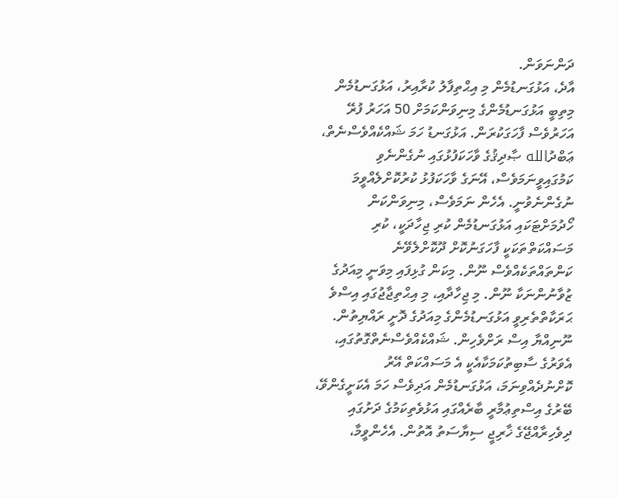ދަންނަވަން.
އާދެ، އަޅުގަނޑުމެން މި އިޙްތިފާލު ކުރާއިރު، އަޅުގަނޑުމެން މިތިބީ އަޅުގަނޑުމެންގެ މިނިވަންކަމަށް 50 އަހަރު ފުރޭ އަހަރުވެސް ފާހަގަކުރަން. އަޅުގަނޑު ހަމަ ޝައްކެއްވެސްނެތް، ޢަބްދުالله ޞާދިޤުގެ ވާހަކަފުޅުގައި ނުގެންނެވި ކަމުގައިވީނަމަވެސް، އޭނަގެ ވާހަކަފުޅު ކުރުކޮށްލެއްވީމަ ނުގެންނެވުނީ. އެހެން ނަމަވެސް، މިނިވަންކަން ހޯދުމަށްޓަކައި އަޅުގަނޑުމެން ކުރި ޖިހާދަކީ، ކުރި މަސައްކަތްތަކަކީ ފާހަގަނުކޮށް ދޫކޮށްލެވޭނެ ކަންތައްތަކެއްވެސް ނޫން. މިކަން ގުޅިފައި މިވަނީ މިއަދުގެ ޒުވާނުންނަކާ ނޫން. މި ޖިހާދާއި، މި އިޙްތިޖާޖުގައި އިސްވެ ޙަރަކާތްތެރިވީ އަޅުގަނޑުމެންގެ މިއަދުގެ ދޮށީ ރައްޔިތުން. ނޫނިއްޔާ އިސް ރަށްވެހިން. ޝައްކެއްވެސްނެތްގޮތުގައި، އެވަރުގެ ސާބިތުކަމަކާއެކީ އެ މަސައްކަތް އޭރު ކޮށްނުދެއްވިނަމަ، އަޅުގަނޑުމެން އަދިވެސް ހަމަ އެކަށީގެންވޭ، ބޭރުގެ އިސްތިޢުމާރީ ބާރެއްގައި އަޅުވެތިކަމުގެ ދަށުގައި ދިވެހިރާއްޖޭގެ ޚާރިޖީ ސިޔާސަތު އޮތުން. އެހެންވީމާ،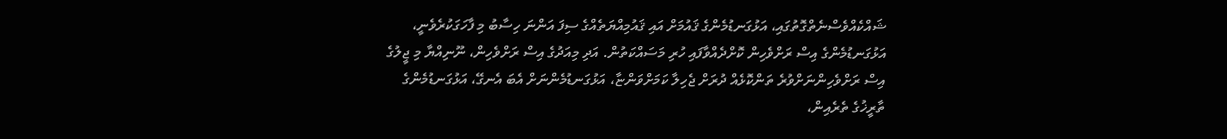ޝައްކެއްވެސްނެތްގޮތުގައި، އަޅުގަނޑުމެންގެ ޤައުމަށް އައި ޤައުމިއްޔަތެއްގެ ސިފަ އަންނަ ހިސާބު މި ފާހަގަކުރެވެނީ، އަޅުގަނޑުމެންގެ އިސް ރަށްވެހިން ކޮށްދެއްވާފައި ހުރި މަސައްކަތުން. އަދި މިއަދުގެ އިސް ރަށްވެހިން، ނޫނިއްޔާ މި ޖީލުގެ އިސް ރަށްވެހިންނަށްވުރެ ތަންކޮޅެއް ދުރަށް ޖެހިލާ ކަމަށްވަންޏާ، އަޅުގަނޑުމެންނަށް އެބަ އެނގޭ، އަޅުގަނޑުމެންގެ ތާރީޚުގެ ތެރެއިން،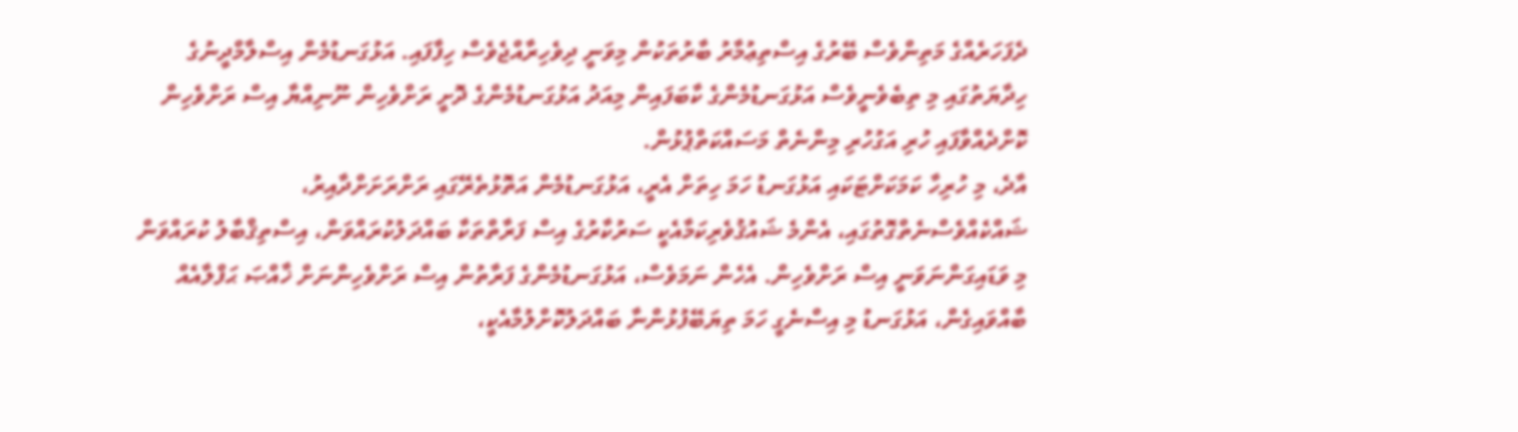ދެފަހަރެއްގެ މަތިންވެސް ބޭރުގެ އިސްތިޢުމާރު ބާރުތަކުން މިވަނީ ދިވެހިރާއްޖެވެސް ހިފާފައި. އަޅުގަނޑުމެން އިސްލާމްދީނުގެ ހިދާޔަތުގައި މި ތިބެވެނީވެސް އަޅުގަނޑުމެންގެ ކާބަފައިން މިއަދު އަޅުގަނޑުމެންގެ ދޮށީ ރަށްވެހިން ނޫނިއްޔާ އިސް ރަށްވެހިން ކޮށްދެއްވާފައި ހުރި އަގުހުރި މިންނެތް މަސައްކަތްޕުޅުން.
އާދެ، މި ހުރިހާ ކަމަކަށްޓަކައި އަޅުގަނޑު ހަމަ ހިތަށް އެރީ، އަޅުގަނޑުމެން އަތޮޅުތެރޭގައި ރަށްރަށަށްދާއިރު، ޝައްކެއްވެސްނެތްގޮތުގައި، އެންމެ ޝައުޤުވެރިކަމާއެކީ ސަރުކާރުގެ އިސް ފަރާތްތަކާ ބައްދަލުކުރައްވަން، އިސްތިޤްބާލު ކުރައްވަން މި ވަޑައިގަންނަވަނީ އިސް ރަށްވެހިން. އެހެން ނަމަވެސް، އަޅުގަނޑުމެންގެ ފަރާތުން އިސް ރަށްވެހިންނަށް ޚާއްޞަ ޙަފްލާއެއް ބާއްވައިގެން، އަޅުގަނޑު މި އިސްނެގީ ހަމަ ތިޔަބޭފުޅުންނާ ބައްދަލުކޮށްލުމާއެކީ،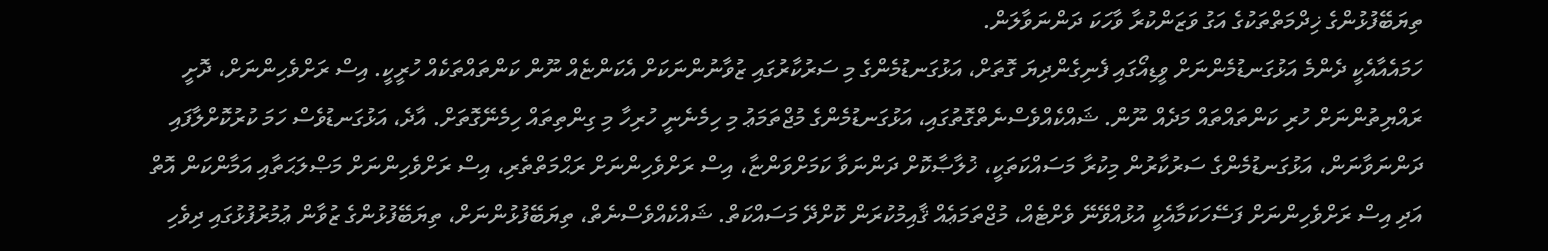ތިޔަބޭފުޅުންގެ ޚިދްމަތްތަކުގެ އަގު ވަޒަންކުރާ ވާހަކަ ދަންނަވާލަން.
ހަމައެއާއެކީ ދެންމެ އަޅުގަނޑުމެންނަށް ވީޑިއޯގައި ފެނިގެންދިޔަ ގޮތަށް، އަޅުގަނޑުމެންގެ މި ސަރުކާރުގައި ޒުވާނުންނަކަށް އެކަންޏެއް ނޫން ކަންތައްތަކެއް ހުރީކީ. އިސް ރަށްވެހިންނަށް، ދޮށީ ރައްޔިތުންނަށް ހުރި ކަންތައްތައް މަދެއް ނޫން. ޝައްކެއްވެސްނެތްގޮތުގައި، އަޅުގަނޑުމެންގެ މުޖްތަމަޢު މި ހިމެނެނީ ހުރިހާ މި ގިންތިތައް ހިމެނޭގޮތަށް. އާދެ، އަޅުގަނޑުވެސް ހަމަ ކުރުކޮށްލާފައި ދަންނަވާނަން، އަޅުގަނޑުމެންގެ ސަރުކާރުން މިކުރާ މަސައްކަތަކީ، ޚުލާޞާކޮށް ދަންނަވާ ކަމަށްވަންޏާ، އިސް ރަށްވެހިންނަށް ރަޙްމަތްތެރި، އިސް ރަށްވެހިންނަށް މަޞްލަޙަތާއި އަމާންކަން އޮތް އަދި އިސް ރަށްވެހިންނަށް ފަސޭހަކަމާއެކީ އުޅުއްވޭނޭ ވެށްޓެއް، މުޖްތަމަޢެއް ޤާއިމުކުރަން ކޮށްދޭ މަސައްކަތް. ޝައްކެއްވެސްނެތް، ތިޔަބޭފުޅުންނަށް، ތިޔަބޭފުޅުންގެ ޒުވާން ޢުމުރުފުޅުގައި ދިވެހި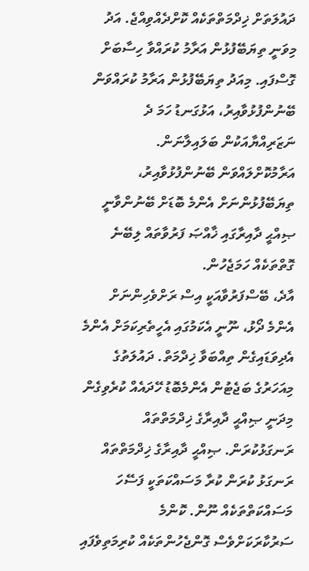ދައުލަތަށް ޚިދްމަތްތަކެއް ކޮށްދެއްވިއްޖެ. އަދު މިވަނީ ތިޔަބޭފުޅުން އަރާމު ކުރައްވާ ހިސާބަށް ގޮސްފައި. މިއަދު ތިޔަބޭފުޅުން އަރާމު ކުރައްވަން ބޭނުންފުޅުވާއިރު، އަޅުގަނޑު ހަމަ ދެ ނަޒަރިއްޔާއަކުން ބަލައިލާނަން. އަރާމުކޮށްލައްވަން ބޭނުންފުޅުވާއިރު، ތިޔަބޭފުޅުންނަށް އެންމެ ބޮޑަށް ބޭނުންވާނީ ޞިއްޙީ ދާއިރާގައި ޚާއްޞަ ފަރުވާތައް ލިބޭނެ ގޮތްތަކެއް ހަމަޖެހުން.
އާދެ، ބޭސްފަރުވާއަކީ އިސް ރަށްވެހިންނަށް އެންމެ ދޯޅު، ނޫނީ އެކަމުގައި އެހީތެރިކަމަށް އެންމެ އެދިވަޑައިގެން ތިއްބަވާ ޚިދްމަތް. ދައުލަތުގެ މިއަހަރުގެ ބަޖެޓުން އެންމެބޮޑު ހޭދައެއް ކުރެވިގެން މިދަނީ ޞިއްޙީ ދާއިރާގެ ޚިދްމަތްތައް ރަނގަޅުކުރަން. ޞިއްޙީ ދާއިރާގެ ޚިދްމަތްތައް ރަނގަޅު ކުރަން ކުރާ މަސައްކަތަކީ ފަސޭހަ މަސައްކަތްތަކެއް ނޫން. ކޮންމެ ސަރުކާރަކަށްވެސް ގޮންޖެހުންތަކެއް ކުރިމަތިވެފައި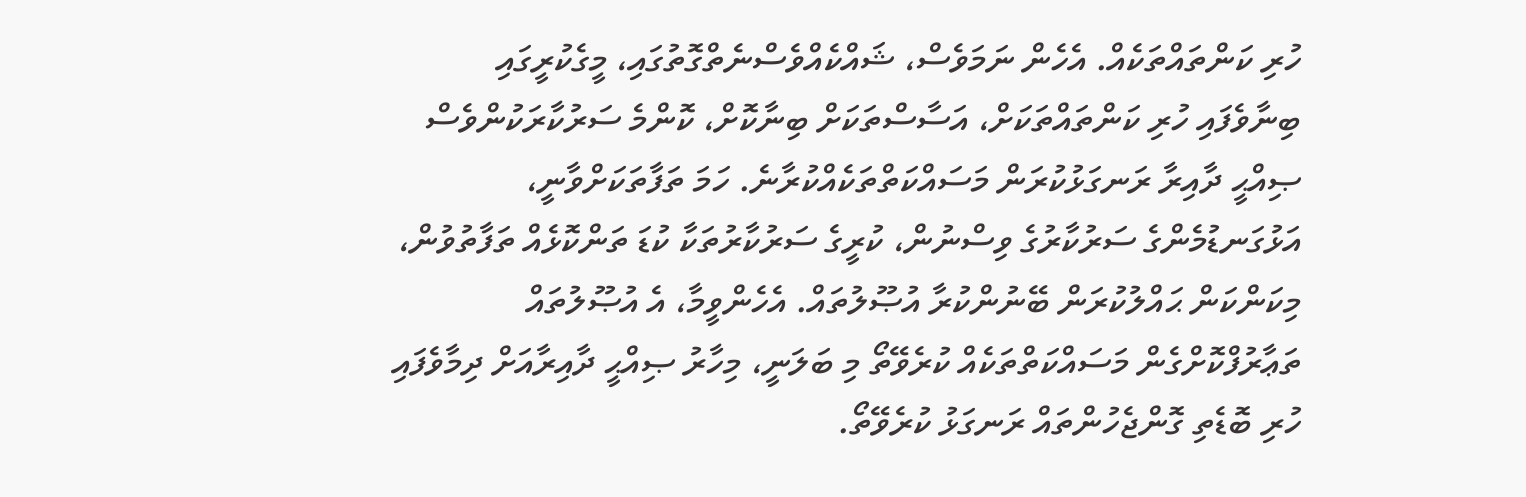ހުރި ކަންތައްތަކެއް. އެހެން ނަމަވެސް، ޝައްކެއްވެސްނެތްގޮތުގައި، މީގެކުރީގައި ބިނާވެފައި ހުރި ކަންތައްތަކަށް، އަސާސްތަކަށް ބިނާކޮށް، ކޮންމެ ސަރުކާރަކުންވެސް ޞިއްޙީ ދާއިރާ ރަނގަޅުކުރަން މަސައްކަތްތަކެއްކުރާނެ. ހަމަ ތަފާތަކަށްވާނީ، އަޅުގަނޑުމެންގެ ސަރުކާރުގެ ވިސްނުން، ކުރީގެ ސަރުކާރުތަކާ ކުޑަ ތަންކޮޅެއް ތަފާތުވުން، މިކަންކަން ޙައްލުކުރަން ބޭނުންކުރާ އުޞޫލުތައް. އެހެންވީމާ، އެ އުޞޫލުތައް ތަޢާރުފްކޮށްގެން މަސައްކަތްތަކެއް ކުރެވޭތޯ މި ބަލަނީ، މިހާރު ޞިއްޙީ ދާއިރާއަށް ދިމާވެފައި ހުރި ބޮޑެތި ގޮންޖެހުންތައް ރަނގަޅު ކުރެވޭތޯ.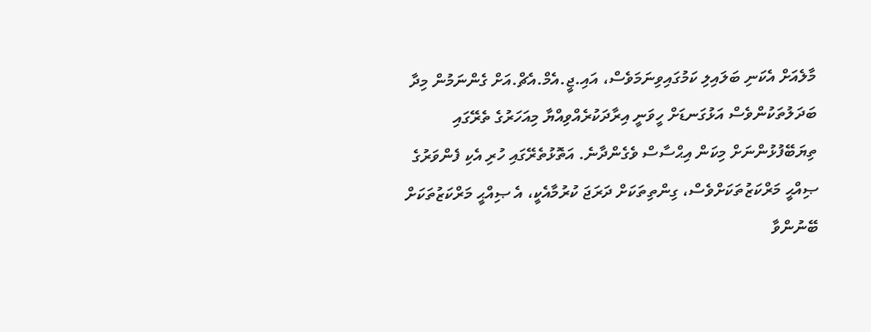މާލެއަށް އެކަނި ބަލައިލި ކަމުގައިވިނަމަވެސް، އައި.ޖީ.އެމް.އެޗް.އަށް ގެންނަމުން މިދާ ބަދަލުތަކުންވެސް އަޅުގަނޑަށް ހީވަނީ އިރާދަކުރެއްވިއްޔާ މިއަހަރުގެ ތެރޭގައި ތިޔަބޭފުޅުންނަށް މިކަން އިޙްސާސް ވެގެންދާނެ. އަތޮޅުތެރޭގައި ހުރި އެކި ފެންވަރުގެ ޞިއްޙީ މަރްކަޒުތަކަށްވެސް، ގިންތިތަކަށް ދަރަޖަ ކުރުމާއެކީ، އެ ޞިއްޙީ މަރްކަޒުތަކަށް ބޭނުންވާ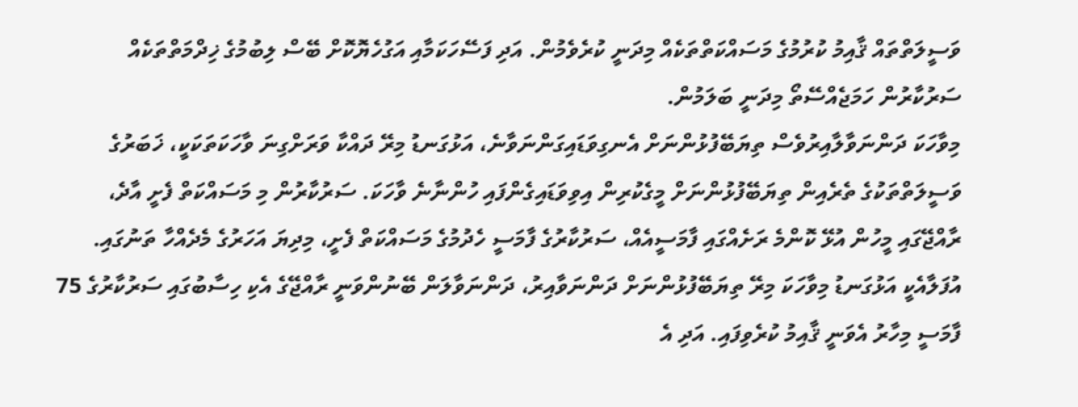ވަސީލަތްތައް ޤާއިމު ކުރުމުގެ މަސައްކަތްތަކެއް މިދަނީ ކުރެވެމުން. އަދި ފަސޭހަކަމާއި އަގުހެޔޮކޮށް ބޭސް ލިބުމުގެ ޚިދްމަތްތަކެއް ސަރުކާރުން ހަމަޖެއްސޭތޯ މިދަނީ ބަލަމުން.
މިވާހަކަ ދަންނަވާލާއިރުވެސް ތިޔަބޭފުޅުންނަށް އެނގިވަޑައިގަންނަވާނެ، އަޅުގަނޑު މިރޭ ދައްކާ ވަރަށްގިނަ ވާހަކަތަކަކީ، ޚަބަރުގެ ވަސީލަތްތަކުގެ ތެރެއިން ތިޔަބޭފުޅުންނަށް މީގެކުރިން އިވިވަޑައިގެންފައި ހުންނާނެ ވާހަކަ. ސަރުކާރުން މި މަސައްކަތް ފެށީ އާދެ، ރާއްޖޭގައި މީހުން އުޅޭ ކޮންމެ ރަށެއްގައި ފާމަސީއެއް، ސަރުކާރުގެ ފާމަސީ ހެދުމުގެ މަސައްކަތް ފެށީ، މިދިޔަ އަހަރުގެ މެދެއްހާ ތަނުގައި. އުފަލާއެކީ އަޅުގަނޑު މިވާހަކަ މިރޭ ތިޔަބޭފުޅުންނަށް ދަންނަވާއިރު، ދަންނަވާލަން ބޭނުންވަނީ ރާއްޖޭގެ އެކި ހިސާބުގައި ސަރުކާރުގެ 75 ފާމަސީ މިހާރު އެވަނީ ޤާއިމު ކުރެވިފައި. އަދި އެ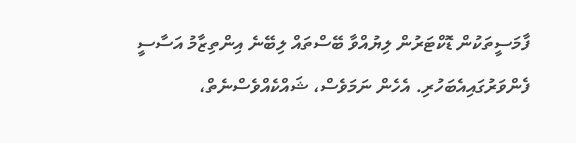ފާމަސީތަކުން ޑޮކްޓަރުން ލިޔުއްވާ ބޭސްތައް ލިބޭނެ އިންތިޒާމު އަސާސީ ފެންވަރުގައިއެބަހުރި. އެހެން ނަމަވެސް، ޝައްކެއްވެސްނެތް،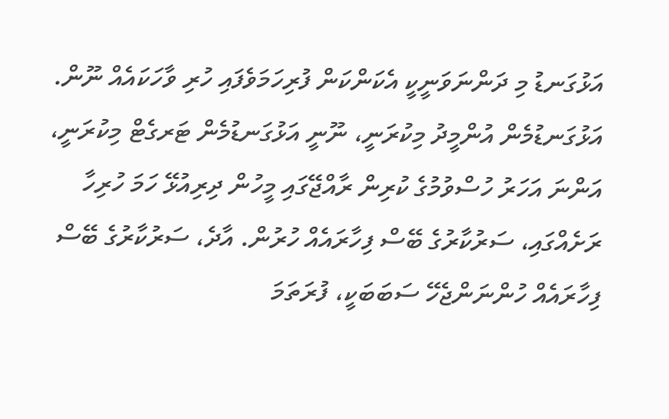އަޅުގަނޑު މި ދަންނަވަނީކީ އެކަންކަން ފުރިހަމަވެފައި ހުރި ވާހަކައެއް ނޫން. އަޅުގަނޑުމެން އުންމީދު މިކުރަނީ، ނޫނީ އަޅުގަނޑުމެން ޓަރގެޓް މިކުރަނީ، އަންނަ އަހަރު ހުސްވުމުގެ ކުރިން ރާއްޖޭގައި މީހުން ދިރިއުޅޭ ހަމަ ހުރިހާ ރަށެއްގައި، ސަރުކާރުގެ ބޭސް ފިހާރައެއް ހުރުން. އާދެ، ސަރުކާރުގެ ބޭސް ފިހާރައެއް ހުންނަންޖެހޭ ސަބަބަކީ، ފުރަތަމަ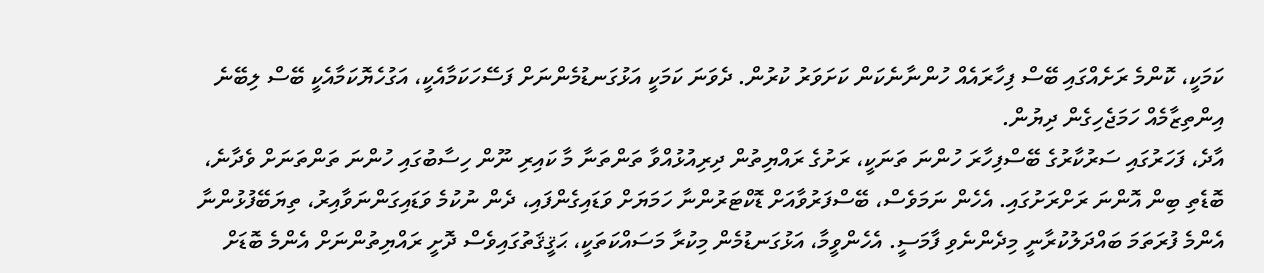ކަމަކީ، ކޮންމެ ރަށެއްގައި ބޭސް ފިހާރައެއް ހުންނާނެކަން ކަށަވަރު ކުރުން. ދެވަނަ ކަމަކީ އަޅުގަނޑުމެންނަށް ފަސޭހަކަމާއެކީ، އަގުހެޔޮކަމާއެކީ ބޭސް ލިބޭނެ އިންތިޒާމެއް ހަމަޖެހިގެން ދިޔުން.
އާދެ، ފަހަރުގައި ސަރުކާރުގެ ބޭސްފިހާރަ ހުންނަ ތަނަކީ، ރަށުގެ ރައްޔިތުން ދިރިއުޅުއްވާ ތަންތަނާ މާ ކައިރި ނޫން ހިސާބުގައި ހުންނަ ތަންތަނަށް ވެދާނެ، ބޮޑެތި ބިން އޮންނަ ރަށްރަށުގައި. އެހެން ނަމަވެސް، ބޭސްފަރުވާއަށް ޑޮކްޓަރުންނާ ހަމަޔަށް ވަޑައިގެންފައި، ދެން ނުކުމެ ވަޑައިގަންނަވާއިރު، ތިޔަބޭފުޅުންނާ އެންމެ ފުރަތަމަ ބައްދަލުކުރާނީ މިދެންނެވި ފާމަސީ. އެހެންވީމާ، އަޅުގަނޑުމެން މިކުރާ މަސައްކަތަކީ، ޙަޤީޤަތުގައިވެސް ދޮށީ ރައްޔިތުންނަށް އެންމެ ބޮޑަށް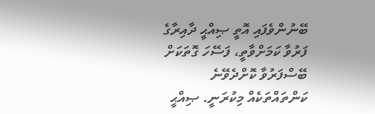ބޭނުންވެފައި އޮތީ ޞިއްޙީ ދާއިރާގެ ފަރުވާ ކަމަށްވާތީ، ފަސޭހަ ގޮތަކަށް ބޭސްފަރުވާ ކޮށްދެވޭނެ ކަންތައްތަކެއް މިކުރަނީ. ޞިއްޙީ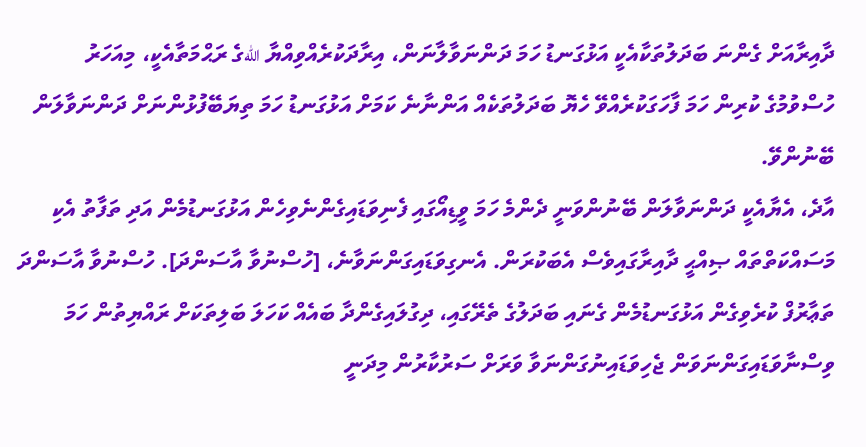ދާއިރާއަށް ގެންނަ ބަދަލުތަކާއެކީ އަޅުގަނޑު ހަމަ ދަންނަވާލާނަން، އިރާދަކުރެއްވިއްޔާ اللهގެ ރަޙްމަތާއެކީ، މިއަހަރު ހުސްވުމުގެ ކުރިން ހަމަ ފާހަގަކުރެއްވޭ ހެޔޮ ބަދަލުތަކެއް އަންނާނެ ކަމަށް އަޅުގަނޑު ހަމަ ތިޔަބޭފުޅުންނަށް ދަންނަވާލަން ބޭނުންވޭ.
އާދެ، އެޔާއެކީ ދަންނަވާލަން ބޭނުންވަނީ ދެންމެ ހަމަ ވީޑިއޯގައި ފެނިވަޑައިގެންނެވިހެން އަޅުގަނޑުމެން އަދި ތަފާތު އެކި މަސައްކަތްތައް ޞިއްޙީ ދާއިރާގައިވެސް އެބަކުރަން. އެނގިވަޑައިގަންނަވާނެ، [ހުސްނުވާ އާސަންދަ]. ހުސްނުވާ އާސަންދަ ތަޢާރުފް ކުރެވިގެން އަޅުގަނޑުމެން ގެނައި ބަދަލުގެ ތެރޭގައި، ދިގުލައިގެންދާ ބައެއް ކަހަލަ ބަލިތަކަށް ރައްޔިތުން ހަމަ ވިސްނާވަޑައިގަންނަވަން ޖެހިވަޑައިނުގަންނަވާ ވަރަށް ސަރުކާރުން މިދަނީ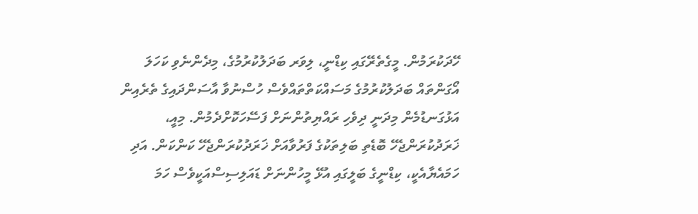ހޭދަކުރަމުން. މީގެތެރޭގައި ކިޑްނީ، ލިވަރ ބަދަލުކުރުމުގެ، މިދެންނެވި ކަހަލަ އޯގަންތައް ބަދަލުކުރުމުގެ މަސައްކަތްތައްވެސް ހުސްނުވާ އާސަންދައިގެ ތެރެއިން އަޅުގަނޑުމެން މިދަނީ ދިވެހި ރައްޔިތުންނަށް ފަސޭހަކޮށްދެމުން. މިއީ، ޚަރަދުކުރަންޖެހޭ ބޮޑެތި ބަލިތަކުގެ ފަރުވާއަށް ޚަރަދުކުރަންޖެހޭ ކަންކަން. އަދި ހަމައެޔާއެކީ، ކިޑްނީގެ ބަލީގައި އުޅޭ މީހުންނަށް ޑައަލިސިސްއަކީވެސް ހަމަ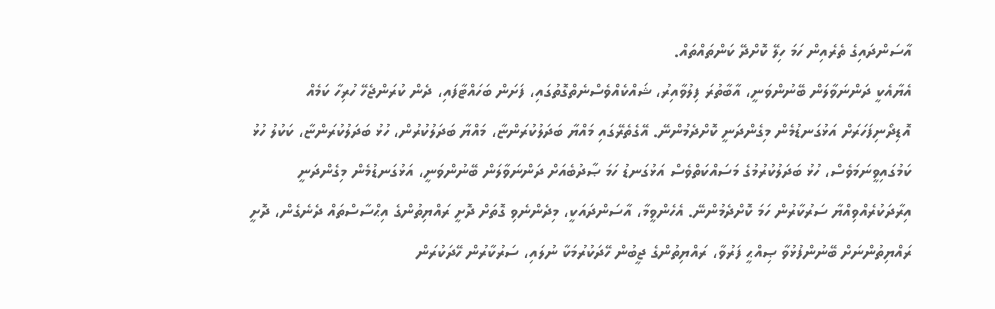އާސަންދައިގެ ތެރެއިން ހަމަ ހިލޭ ކޮށްދޭ ކަންތައްތައް.
އެޔާއެކީ ދަންނަވާލަން ބޭނުންވަނީ، އާބާތުރަ ފިލުވާއިރު، ޝައްކެއްވެސްނެތްގޮތުގައި، ފަށަން ބަހައްޓާފައި، ދެން ކުރަންޖެހޭ ހުރިހާ ކަމެއް އޮޑިދޯނިފަހަރަށް އަޅުގަނޑުމެން މިގެންދަނީ ކޮށްދެމުންނޭ. އޭގެތެރޭގައި މައްޔާ ބަދަލުކުރަންޏާ، މައްޔާ ބަދަލުކުރުން، ހުޅު ބަދަލުކުރަންޏާ، ކަކުލު ހުޅު ކަމުގައިވީނަމަވެސް، ހުޅު ބަދަލުކުރުމުގެ މަސައްކަތްވެސް އަޅުގަނޑު ހަމަ ޞާދުބެއަށް ދަންނަވާލަން ބޭނުންވަނީ، އަޅުގަނޑުމެން މިގެންދަނީ އިރާދަކުރެއްވިއްޔާ ސަރުކާރުން ހަމަ ކޮށްދެމުންނޭ. އެހެންވީމާ، އާސަންދައަކީ، މިދެންނެވި ގޮތަށް ދޮށީ ރައްޔިތުންގެ އިޙްސާސްތައް ދެނެގެން، ދޮށީ ރައްޔިތުންނަށް ބޭނުންފުޅުވާ ޞިއްޙީ ފަރުވާ، ރައްޔިތުންގެ ޖީބުން ހޭދަކުރުމަކާ ނުލައި، ސަރުކާރުން ހޭދަކުރަން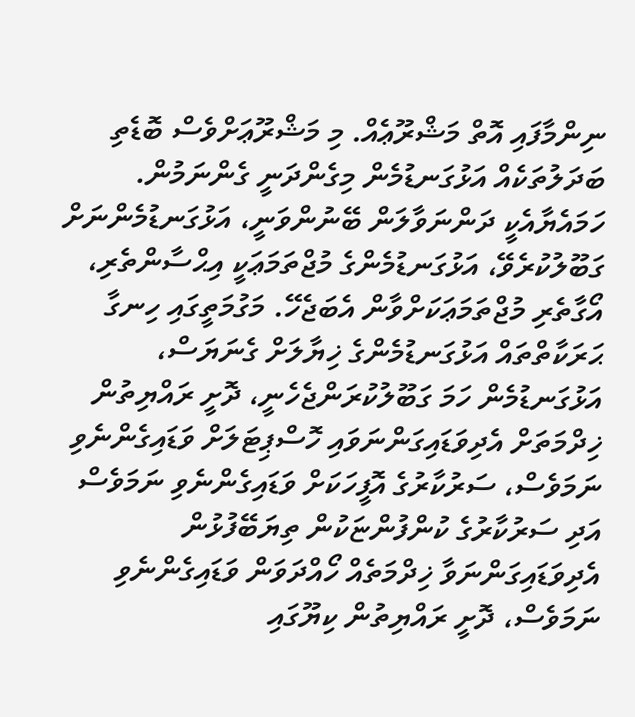ނިންމާފައި އޮތް މަޝްރޫޢެއް. މި މަޝްރޫޢަށްވެސް ބޮޑެތި ބަދަލުތަކެއް އަޅުގަނޑުމެން މިގެންދަނީ ގެންނަމުން.
ހަމައެޔާއެކީ ދަންނަވާލަން ބޭނުންވަނީ، އަޅުގަނޑުމެންނަށް ގަބޫލުކުރެވޭ، އަޅުގަނޑުމެންގެ މުޖްތަމަޢަކީ އިޙްސާންތެރި، އޯގާތެރި މުޖްތަމަޢަކަށްވާން އެބަޖެހޭ. މަގުމަތީގައި ހިނގާ ޙަރަކާތްތައް އަޅުގަނޑުމެންގެ ޚިޔާލަށް ގެނަޔަސް، އަޅުގަނޑުމެން ހަމަ ގަބޫލުކުރަންޖެހެނީ، ދޮށީ ރައްޔިތުން ޚިދްމަތަށް އެދިވަޑައިގަންނަވައި ހޮސްޕިޓަލަށް ވަޑައިގެންނެވި ނަމަވެސް، ސަރުކާރުގެ އޮފީހަކަށް ވަޑައިގެންނެވި ނަމަވެސް އަދި ސަރުކާރުގެ ކުންފުންޏަކުން ތިޔަބޭފުޅުން އެދިވަޑައިގަންނަވާ ޚިދްމަތެއް ހޯއްދަވަން ވަޑައިގެންނެވި ނަމަވެސް، ދޮށީ ރައްޔިތުން ކިޔޫގައި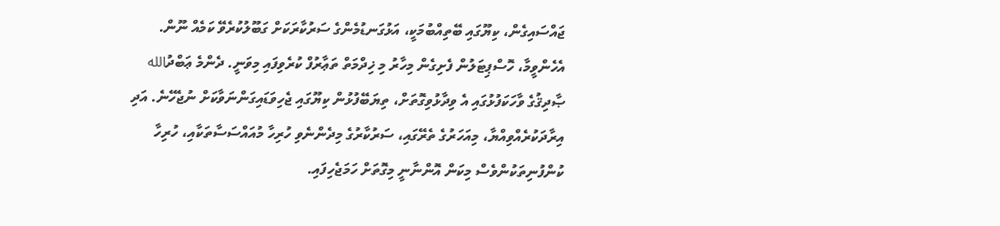ޖައްސައިގެން، ކިޔޫގައި ބޭތިއްބުމަކީ، އަޅުގަނޑުމެންގެ ސަރުކާރަކަށް ގަބޫލުކުރެވޭ ކަމެއް ނޫން. އެހެންވީމާ، ހޮސްޕިޓަލުން ފެށިގެން މިހާރު މި ޚިދްމަތް ތަޢާރުފް ކުރެވިފައި މިވަނީ. ދެންމެ ޢަބްދުالله ޞާދިޤުގެ ވާހަކަފުޅުގައި އެ ވިދާޅުވިގޮތަށް، ތިޔަބޭފުޅުން ކިޔޫގައި ޖެހިވަޑައިގަންނަވާކަށް ނުޖެހޭނެ. އަދި އިރާދަކުރެއްވިއްޔާ، މިއަހަރުގެ ތެރޭގައި، ސަރުކާރުގެ މިދެންނެވި ހުރިހާ މުއައްސަސާތަކާއި، ހުރިހާ ކުންފުނިތަކުންވެސް މިކަން އޮންނާނީ މިގޮތަށް ހަމަޖެހިފައި.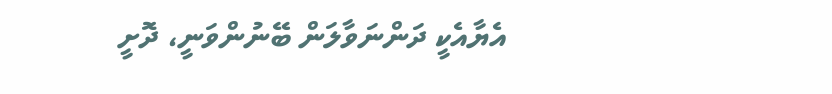އެޔާއެކީ ދަންނަވާލަން ބޭނުންވަނީ، ދޮށީ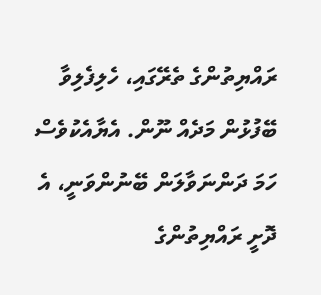ރައްޔިތުންގެ ތެރޭގައި، ހެލިފެލިވާ ބޭފުޅުން މަދެއް ނޫން. އެޔާއެކުވެސް ހަމަ ދަންނަވާލަން ބޭނުންވަނީ، އެ ދޮށީ ރައްޔިތުންގެ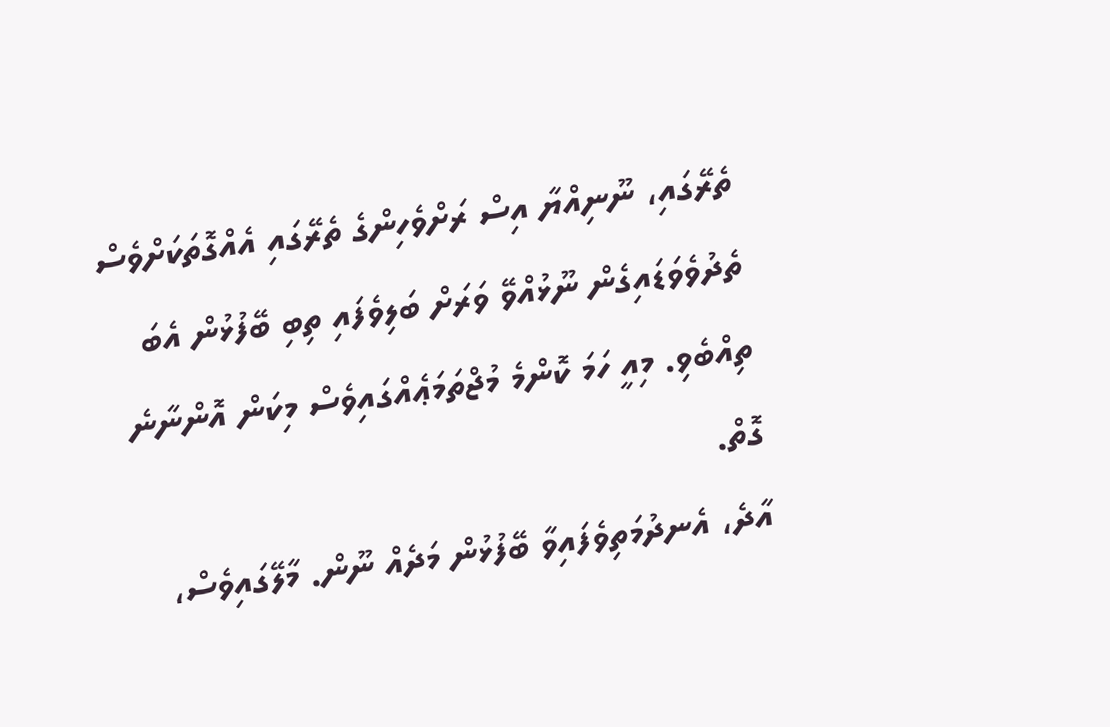ތެރޭގައި، ނޫނިއްޔާ އިސް ރަށްވެހިންގެ ތެރޭގައި އެއްގޮތަކަށްވެސް ތެދުވެވަޑައިގެން ނޫޅުއްވޭ ވަރަށް ބަލިވެފައި ތިބި ބޭފުޅުން އެބަ ތިއްބެވި. މިއީ ހަމަ ކޮންމެ މުޖްތަމަޢެއްގައިވެސް މިކަން އޮންނާނެ ގޮތް.
އާދެ، އެނދުމަތިވެފައިވާ ބޭފުޅުން މަދެއް ނޫން. މާލޭގައިވެސް،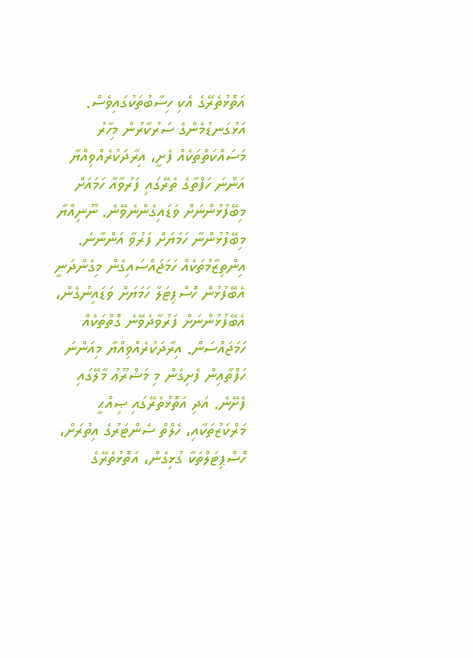އަތޮޅުތެރޭގެ އެކި ހިސާބުތަކުގައިވެސް. އަޅުގަނޑުމެންގެ ސަރުކާރުން މިހާރު މަސައްކަތްތަކެއް ފެށީ، އިރާދަކުރެއްވިއްޔާ އަންނަ ހަފްތާގެ ތެރޭގައި ފަރުވާއާ ހަމައަށް މިބޭފުޅުންނަށް ވަޑައިގެންނެވޭނެ. ނޫނިއްޔާ މިބޭފުޅުންނާ ހަމަޔަށް ފަރުވާ އަންނާނެ. އިންތިޒާމުތަކެއް ހަމަޖައްސައިގެން މިގެންދަނީ އެބޭފުޅުން ހޮސްޕިޓަލާ ހަމަޔަށް ވަޑައިނުގެން، އެބޭފުޅުންނަށް ފަރުވާދެވޭނެ ގޮތްތަކެއް ހަމަޖައްސަން. އިރާދަކުރެއްވިއްޔާ މިއަންނަ ހަފްތާއިން ފެށިގެން މި މަޝްރޫޢު މާލޭގައި ފެށޭނެ. އަދި އަތޮޅުތެރޭގައި ޞިއްޙީ މަރްކަޒުތަކާއި، ހެލްތް ސެންޓަރުގެ އިތުރަށް، ހޮސްޕިޓަލްތަކާ ގުޅިގެން، އަތޮޅުތެރޭގެ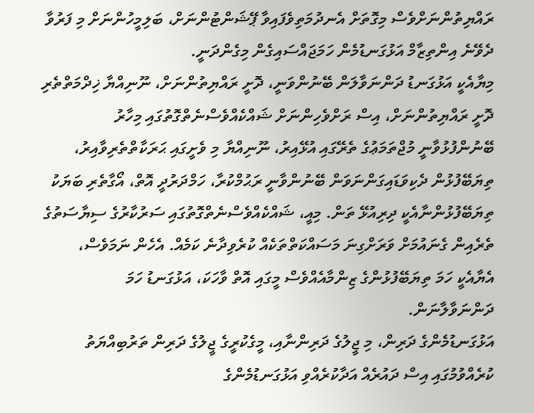ރައްޔިތުންނަށްވެސް މިގޮތަށް އެނދުމަތިވެފައިވާ ޕޭޝަންޓުންނަށް، ބަލިމީހުންނަށް މި ފަރުވާ ދެވޭނެ އިންތިޒާމް އަޅުގަނޑުމެން ހަމަޖައްސައިގެން މިގެންދަނީ.
މިޔާއެކީ އަޅުގަނޑު ދަންނަވާލަން ބޭނުންވަނީ، ދޮށީ ރައްޔިތުންނަށް، ނޫނިއްޔާ ޚިދްމަތްތެރި ދޮށީ ރައްޔިތުންނަށް، އިސް ރަށްވެހިންނަށް ޝައްކެއްވެސްނެތްގޮތުގައި މިހާރު ބޭނުންފުޅުވާނީ މުޖްތަމަޢުގެ ތެރޭގައި އުޅޭއިރު، ނޫނިއްޔާ މި ވެށީގައި ޙަރަކާތްތެރިވާއިރު، ތިޔަބޭފުޅުން ދެކިވަޑައިގަންނަވަން ބޭނުންވާނީ ރަޙުމްކުރާ، ހަމްދަރުދީ އޮތް، އޯގާތެރި ބަޔަކު ތިޔަބޭފުޅުންނާއެކީ ދިރިއުޅޭ ތަން. މިއީ، ޝައްކެއްވެސްނެތްގޮތުގައި ސަރުކާރުގެ ސިޔާސަތުގެ ތެރެއިން ގެނައުމަށް ވަރަށްގިނަ މަސައްކަތްތަކެއް ކުރެވިދާނެ ކަމެއް. އެހެން ނަމަވެސް، އެޔާއެކީ ހަމަ ތިޔަބޭފުޅުންގެ ޒިންމާއެއްވެސް މީގައި އޮތް ވާހަކަ، އަޅުގަނޑު ހަމަ ދަންނަވާލާނަން.
އަޅުގަނޑުމެންގެ ދަރިން، މި ޖީލުގެ ދަރިންނާއި، މީގެކުރީގެ ޖީލުގެ ދަރިން ތަރުބިއްޔަތު ކުރެއްވުމުގައި އިސް ދައުރެއް އަދާކުރެއްވި އަޅުގަނޑުމެންގެ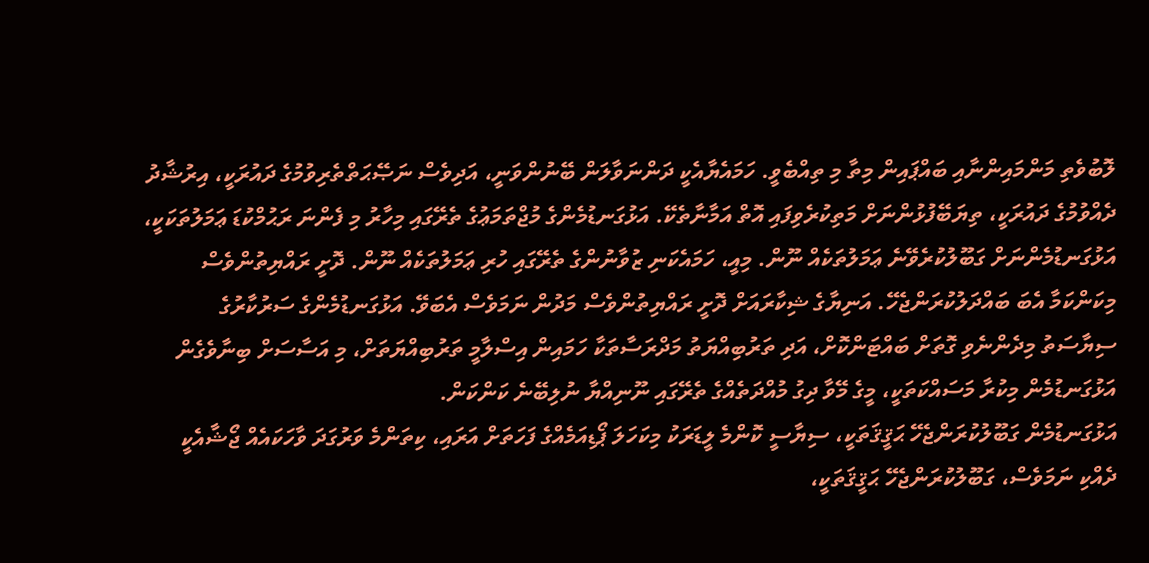ލޮބުވެތި މަންމައިންނާއި ބައްޕައިން މިތާ މި ތިއްބެވީ. ހަމައެޔާއެކީ ދަންނަވާލަން ބޭނުންވަނީ، އަދިވެސް ނަޞޭޙަތްތެރިވުމުގެ ދައުރަކީ، އިރުޝާދު ދެއްވުމުގެ ދައުރަކީ، ތިޔަބޭފުޅުންނަށް މަތިކުރެވިފައި އޮތް އަމާނާތެކޭ. އަޅުގަނޑުމެންގެ މުޖްތަމަޢުގެ ތެރޭގައި މިހާރު މި ފެންނަ ރަޙުމްކުޑަ ޢަމަލުތަކަކީ، އަޅުގަނޑުމެންނަށް ގަބޫލުކުރެވޭނެ ޢަމަލުތަކެއް ނޫން. މިއީ، ހަމައެކަނި ޒުވާނުންގެ ތެރޭގައި ހުރި ޢަމަލުތަކެއް ނޫން. ދޮށީ ރައްޔިތުންވެސް މިކަންކަމާ އެބަ ބައްދަލުކުރަންޖެހޭ. އަނިޔާގެ ޝިކާރައަށް ދޮށީ ރައްޔިތުންވެސް މަދުން ނަމަވެސް އެބަވޭ. އަޅުގަނޑުމެންގެ ސަރުކާރުގެ ސިޔާސަތު މިދެންނެވި ގޮތަށް ބައްޓަންކޮށް، އަދި ތަރުބިއްޔަތު މަދްރަސާތަކާ ހަމައިން އިސްލާމީ ތަރުބިއްޔަތަށް، މި އަސާސަށް ބިނާވެގެން އަޅުގަނޑުމެން މިކުރާ މަސައްކަތަކީ، މީގެ މޭވާ ދިގު މުއްދަތެއްގެ ތެރޭގައި ނޫނިއްޔާ ނުލިބޭނެ ކަންކަން.
އަޅުގަނޑުމެން ގަބޫލުކުރަންޖެހޭ ޙަޤީޤަތަކީ، ސިޔާސީ ކޮންމެ ލީޑަރަކު މިކަހަލަ ޕޯޑިއަމެއްގެ ފަހަތަށް އަރައި، ކިތަންމެ ވަރުގަދަ ވާހަކައެއް ޖޯޝާއެކީ ދެއްކި ނަމަވެސް، ގަބޫލުކުރަންޖެހޭ ޙަޤީޤަތަކީ،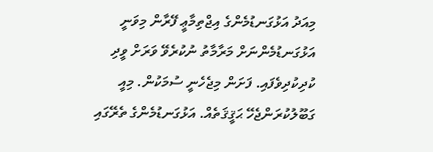މިއަދު އަޅުގަނޑުމެންގެ އިޖްތިމާޢީ ފޭރާން މިވަނީ އަޅުގަނޑުމެންނަށް މަރާމާތު ނުކުރެވޭ ވަރަށް ވީދި ކުދިކުދިވެފައި. ފަށަން މިޖެހެނީ ސުމަކުން. މިއީ ގަބޫލުކުރަންޖެހޭ ޙަޤީޤަތެއް. އަޅުގަނޑުމެންގެ ތެރޭގައި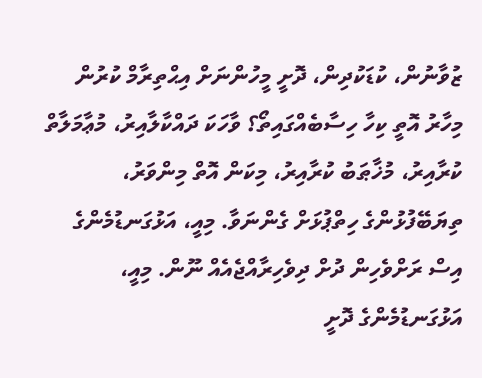ޒުވާނުން، ކުޑަކުދިން، ދޮށީ މީހުންނަށް އިޙްތިރާމް ކުރުން މިހާރު އޮތީ ކިހާ ހިސާބެއްގައިތޯ؟ ވާހަކަ ދައްކާލާއިރު، މުޢާމަލާތް ކުރާއިރު، މުޚާޠަބު ކުރާއިރު، މިކަން އޮތް މިންވަރު، ތިޔަބޭފުޅުންގެ ހިތްޕުޅަށް ގެންނަވާ. މިއީ، އަޅުގަނޑުމެންގެ އިސް ރަށްވެހިން ދުށް ދިވެހިރާއްޖެއެއް ނޫން. މިއީ، އަޅުގަނޑުމެންގެ ދޮށީ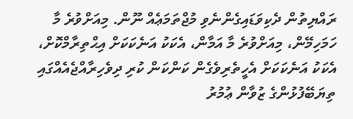ރައްޔިތުން ދެކިވަޑައިގެންނެވި މުޖްތަމަޢެއް ނޫން. މިއަށްވުރެ މާ ހަމަހިމޭން، މިއަށްވުރެ މާ އަމާން، އެކަކު އަނެކަކަށް އިޙްތިރާމްކޮށް، އެކަކު އަނެކަކަށް އެހީތެރިވެގެން ކަންކަން ކުރި ދިވެހިރާއްޖެއެއްގައި ތިޔަބޭފުޅުންގެ ޒުވާން ޢުމުރު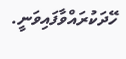ހޭދަކުރައްވާފައިވަނީ.